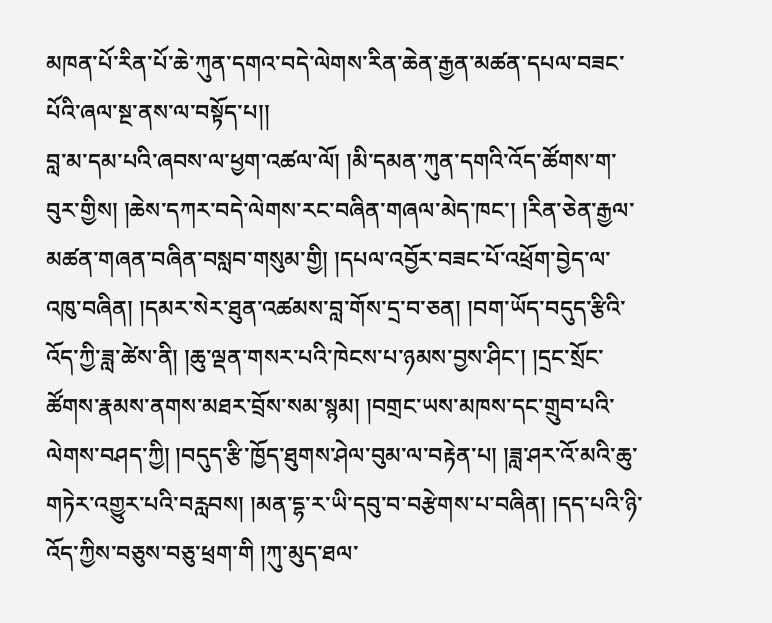མཁན་པོ་རིན་པོ་ཆེ་ཀུན་དགའ་བདེ་ལེགས་རིན་ཆེན་རྒྱན་མཚན་དཔལ་བཟང་པོའི་ཞལ་སྔ་ནས་ལ་བསྟོད་པ།།
བླ་མ་དམ་པའི་ཞབས་ལ་ཕྱག་འཚལ་ལོ། །མི་དམན་ཀུན་དགའི་འོད་ཚོགས་ག་བུར་གྱིས། །ཆེས་དཀར་བདེ་ལེགས་རང་བཞིན་གཞལ་མེད་ཁང་། །རིན་ཅེན་རྒྱལ་མཚན་གཞན་བཞིན་བསླབ་གསུམ་གྱི། །དཔལ་འབྱོར་བཟང་པོ་འཕྲོག་བྱེད་ལ་འཁུ་བཞིན། །དམར་སེར་ཐུན་འཚམས་བླ་གོས་དྲ་བ་ཅན། །བག་ཡོད་བདུད་རྩིའི་འོད་ཀྱི་ཟླ་ཚེས་ནི། །ཆུ་ལྡན་གསར་པའི་ཁེངས་པ་ཉམས་བྱས་ཤིང་། །དྲང་སྲོང་ཚོགས་རྣམས་ནགས་མཐར་བྲོས་སམ་སྙམ། །བགྲང་ཡས་མཁས་དང་གྲུབ་པའི་ལེགས་བཤད་ཀྱི། །བདུད་རྩི་ཁྱོད་ཐུགས་ཤེལ་བུམ་ལ་བརྟེན་པ། །ཟླ་ཤར་འོ་མའི་ཆུ་གཏེར་འགྱུར་པའི་བརླབས། །མན་དྷ་ར་ཡི་དབུ་བ་བརྩེགས་པ་བཞིན། །དད་པའི་ཉི་འོད་ཀྱིས་བཅུས་བཅུ་ཕྲག་གི །ཀུ་མུད་ཐལ་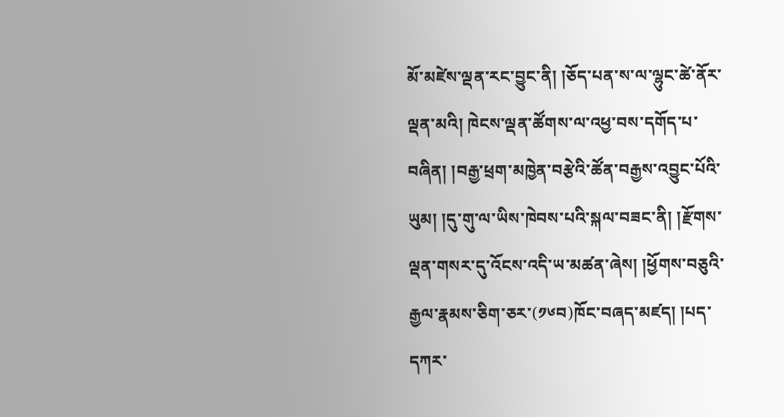མོ་མཛེས་ལྡན་རང་བྱུང་ནི། །ཅོད་པན་ས་ལ་ལྷུང་ཚེ་ནོར་ལྡན་མའི། ཁེངས་ལྡན་ཚོགས་ལ་འཕྱ་བས་དགོད་པ་བཞིན། །བརྒྱ་ཕྲག་མཁྱེན་བརྩེའི་ཚོན་བརྒྱས་འབྱུང་པོའི་ཡུམ། །དུ་གུ་ལ་ཡིས་ཁེབས་པའི་སྐལ་བཟང་ནི། །རྫོགས་ལྡན་གསར་དུ་འོངས་འདི་ཡ་མཚན་ཞེས། །ཕྱོགས་བཅུའི་རྒྱལ་རྣམས་ཅིག་ཅར་(༡༦བ)ཁོང་བཞད་མཛད། །པད་དཀར་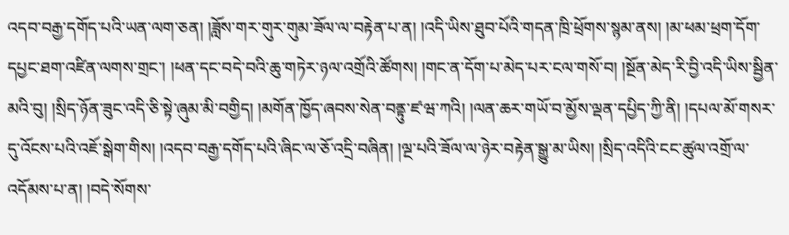འདབ་བརྒྱ་དགོད་པའི་ཡན་ལག་ཅན། །ཟློས་གར་གུར་གུམ་ཟོལ་ལ་བརྟེན་པ་ན། །འདི་ཡིས་ཐུབ་པོའི་གདན་ཁྲི་ཕྲོགས་སྙམ་ནས། །མ་ཕམ་ཕྲག་དོག་དཔྱང་ཐག་འཛིན་ལགས་གྲང་། །ཕན་དང་བདེ་བའི་ཆུ་གཏེར་ཉལ་འགྲོའི་ཚོགས། །གང་ན་དོག་པ་མེད་པར་ངལ་གསོ་བ། །སྔོན་མེད་རི་བྱི་འདི་ཡིས་སྦྱིན་མའི་བུ། །སྲིད་ཉོན་ཟུང་འདི་ཅི་སྟེ་ཞུམ་མི་བགྱིད། །མགོན་ཁྱོད་ཞབས་སེན་བནྟུ་ཛ་ཝ་ཀའི། །ལན་ཆར་གཡོ་བ་མྱོས་ལྡན་དཔྱིད་ཀྱི་ནི། །དཔལ་མོ་གསར་དུ་འོངས་པའི་འཇོ་སྒེག་གིས། །འདབ་བརྒྱ་དགོད་པའི་ཞིང་ལ་ཅོ་འདྲི་བཞིན། །ལྔ་པའི་ཟོལ་ལ་ཉེར་བརྟེན་སྒྱུ་མ་ཡིས། །སྲིད་འདིའི་ངང་ཚུལ་འགྲོ་ལ་འདོམས་པ་ན། །བདེ་སོགས་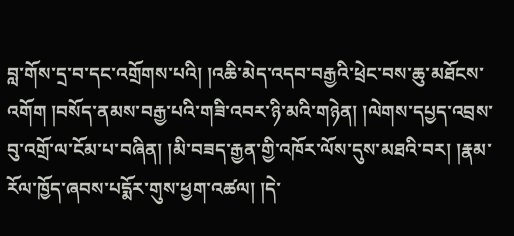བླ་གོས་དྲ་བ་དང་འགྲོགས་པའི། །འཆི་མེད་འདབ་བརྒྱའི་ཕྲེང་བས་ཆུ་མཐོངས་འགོག །བསོད་ནམས་བརྒྱ་པའི་གཟི་འབར་ཉི་མའི་གཉེན། །ལེགས་དཔྱད་འབྲས་བུ་འགྲོ་ལ་ངོམ་པ་བཞིན། །མི་བཟད་རྒྱན་གྱི་འཁོར་ལོས་དུས་མཐའི་བར། །རྣམ་རོལ་ཁྱོད་ཞབས་པདྨོར་གུས་ཕྱག་འཚལ། །དེ་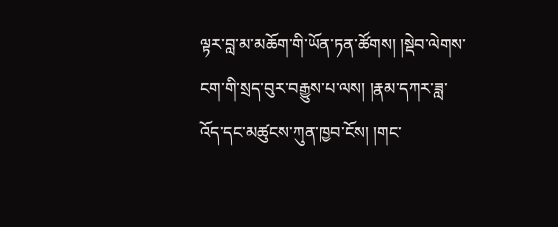ལྟར་བླ་མ་མཆོག་གི་ཡོན་ཏན་ཚོགས། །སྡེབ་ལེགས་ངག་གི་སྲད་བུར་བརྒྱུས་པ་ལས། །རྣམ་དཀར་ཟླ་འོད་དང་མཚུངས་ཀུན་ཁྱབ་ངོས། །གང་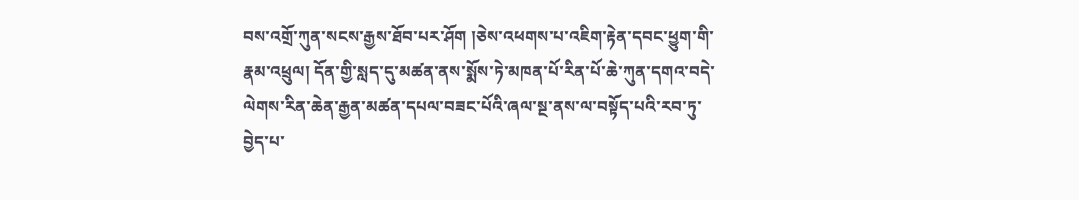བས་འགྲོ་ཀུན་སངས་རྒྱས་ཐོབ་པར་ཤོག །ཅེས་འཕགས་པ་འཇིག་རྟེན་དབང་ཕྱུག་གི་རྣམ་འཕྲུལ། དོན་གྱི་སླད་དུ་མཚན་ནས་སྨོས་ཏེ་མཁན་པོ་རིན་པོ་ཆེ་ཀུན་དགའ་བདེ་ལེགས་རིན་ཆེན་རྒྱན་མཚན་དཔལ་བཟང་པོའི་ཞལ་སྔ་ནས་ལ་བསྟོད་པའི་རབ་ཏུ་བྱེད་པ་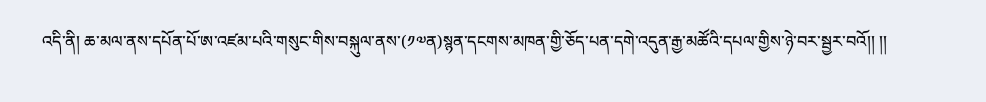འདི་ནི། ཆ་མལ་ནས་དཔོན་པོ་ཨ་འཛམ་པའི་གསུང་གིས་བསྐུལ་ནས་(༡༧ན)སྙན་དངགས་མཁན་གྱི་ཅོད་པན་དགེ་འདུན་རྒྱ་མཚོའི་དཔལ་གྱིས་ཉེ་བར་སྦྱར་བའོ།། །།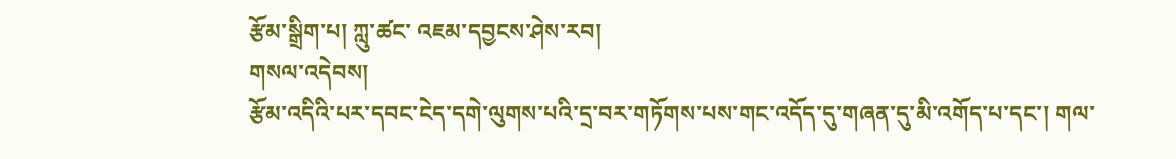རྩོམ་སྒྲིག་པ། ཀླུ་ཚང་ འཇམ་དབྱངས་ཤེས་རབ།
གསལ་འདེབས།
རྩོམ་འདིའི་པར་དབང་ངེད་དགེ་ལུགས་པའི་དྲ་བར་གཏོགས་པས་གང་འདོད་དུ་གཞན་དུ་མི་འགོད་པ་དང་། གལ་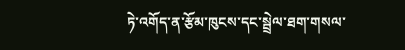ཏེ་འགོད་ན་རྩོམ་ཁུངས་དང་སྦྲེལ་ཐག་གསལ་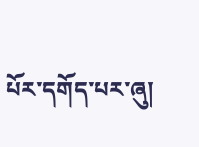པོར་དགོད་པར་ཞུ།